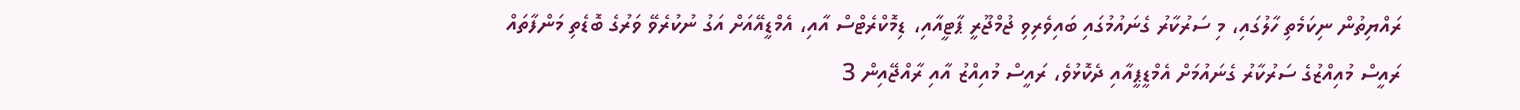ރައްޔިތުން ނިކަމެތި ހާލުގައި، މި ސަރުކާރު ގެނައުމުގައި ބައިވެރިވި ޖުމްޖޫރީ ޕާޓީއާއި، ޑިމޮކްރެޓްސް އާއި، އެމްޑީއޭއަށް އަގު ނުކުރެވޭ ވަރުގެ ބޮޑެތި މަންފާތައް
ރައީސް މުއިއްޒުގެ ސަރުކާރު ގެނައުމަށް އެމްޑީޕީއާއި ދެކޮޅުވެ، ރައީސް މުއިއްޒު އާއި ރާއްޖޭއިން 3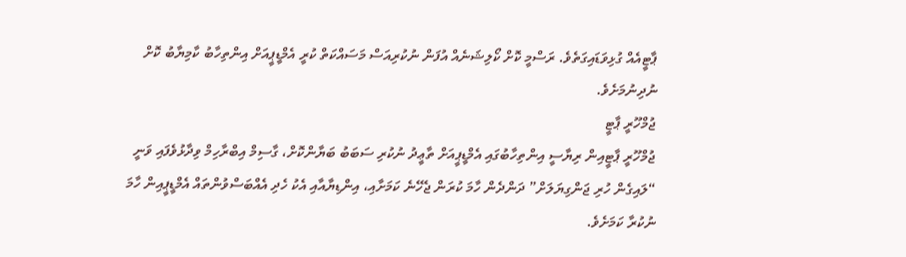ޕާޓީއެއް ގުޅިވަޑައިގަތެވެ. ރަސްމީ ކޮށް ކޯލިޝަނެއް އުފަން ނުކުރިއަސް މަސައްކަތް ކުރީ އެމްޑީޕީއަށް އިންތިހާބު ކާމިޔާބު ކޮށް ނުދިނުމަށެވެ.
ޖުމްހޫރީ ޕާޓީ
ޖުމްހޫރީ ޕާޓީއިން ރިޔާސީ އިންތިހާބުގައި އެމްޑީޕީއަށް ތާޢީދު ނުކުރި ސަބަބު ބަޔާންކޮށް، ގާސިމް އިބްރާހިމް ވިދާޅުވެފައި ވަނީ “ލައިގެން ހުރި ޖަންގިޔަލަށް” ދަންދެން ހާމަ ކުރަން ޖެހޭނެ ކަމަށާއި، އިންޑިޔާއާއި އެކު ހެދި އެއްބަސްވުންތައް އެމްޑީޕީއިން ހާމަ ނުކުރާ ކަމަށެވެ.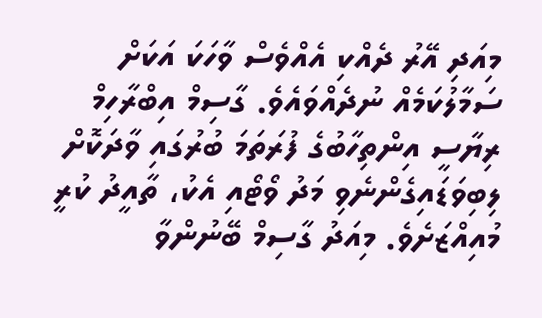މިއަދި އޭރު ދެއްކި އެއްވެސް ވާހަކަ އަކަށް ސަމާލުކަމެއް ނުދެއްވައެވެ. ގާސިމް އިބްރާހިމް ރިޔާސީ އިންތިހާބުގެ ފުރަތަމަ ބުރުގައި ވާދަކޮށް ލިބިވަޑައިގެންނެވި މަދު ވޯޓޯއި އެކު، ތާއީދު ކުރީ މުއިއްޒަށެވެ. މިއަދު ގާސިމް ބޭނުންވާ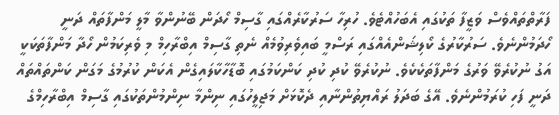ފަރާތްތައްވެސް ވަޒީފާ ތަކުގައި އެބަހުއްޓެވެ. ހުރިހާ ސަރުކާރެއްގައި ގާސިމް ހޯދަން ބޭނުންވާ މާލީ މަންފާތައް ދަނީ ހޯދަމުންނެވެ. ސަރުކާރުގެ ކޯލިޝަންއެއްގައި ރަސްމީ ބައިވެރިވުމެއް ނެތި ގާސިމް އިބްރާހިމް މި ވެރިކަމުން ހޯދާ މަންފާތަކަކީ އަގު ނުކުރެވޭ ވަރުގެ މަންފާތަކެކެވެ. ނުކުރެވޭ ކުދި ކުދި ކަންކަމުގައި ބޮޑާހާކާލައިގެން އެކަން ކުރުމުގެ މަގަން ކަންތައްތައް ދަނީ ފަހި ކުރަމުންނެވެ. އޭގެ ބަދަލު ރައްޔިތުންނާއި ދެކޮޅަށް މަޖިލީހުގައި ނިންމާ ނިންމުންތަކުގައި ގާސިމް އިބްރާހިމްގެ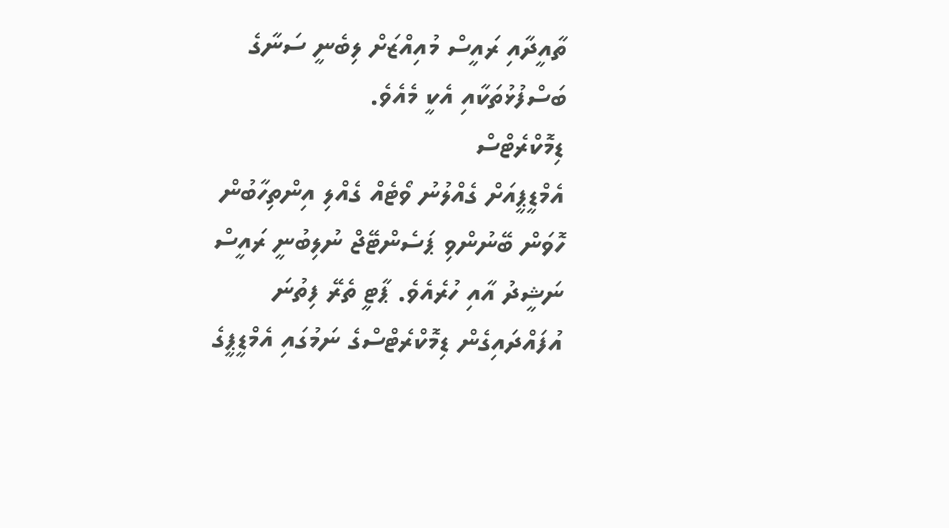ތާއީދާއި ރައީސް މުއިއްޒަށް ލިބެނީ ސަނާގެ ބަސްފުޅުތަކާއި އެކީ މެއެވެ.
ޑިމޮކްރެޓްސް
އެމްޑީޕީއަށް ގެއްލުނު ވޯޓެއް ގެއްލި އިންތިހާބުން ހޮވަން ބޭނުންވި ޕަސެންޓޭޖް ނުލިބުނީ ރައީސް ނަޝީދު އާއި ހުރެއެވެ. ޕާޓީ ތެރޭ ފިތުނަ އުފައްދައިގެން ޑިމޮކްރެޓްސްގެ ނަމުގައި އެމްޑީޕީގެ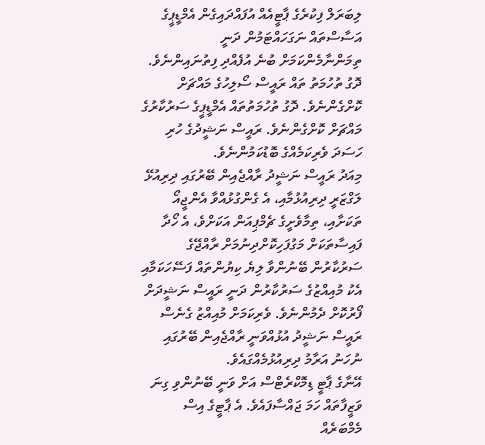ލިބަރަލް ފިކުރެގެ ޕާޓީއެއް އުފައްދައިގެން އެމްޑީޕީގެ އަސާސްތައް ނަގަހައްޓަމުން ދަނީ ތިމަންނާމެންކަމަށް ބުނެ އުފެއްދި ފިތުނައިންނެވެ. ދޮގު ތުހުމަތު ތައް ރައީސް ސޯލިހުގެ މައްޗަށް ކޮށްގެންނެވެ. ދޮގު ތުހުމަތުތައް އެމްޑީޕީގެ ސަރުކާރުގެ މައްޗަށް ކޮށްގެންނެވެ. ރައީސް ނަޝީދުގެ ހުރި ހަސަދަ ވެރިކަމެއްގެ ބޮޑުކަމުންނެވެ.
މިއަދު ރައީސް ނަޝީދު ރާއްޖެއިން ބޭރުގައި ދިރިއުޅޭ ލަގްޒަރީ ދިރިއުޅުމާއި، އެ ގެންގުޅުއްވާ އެންޖީއޯ ތަކަށާއި، ތިމާވެށީގެ ޗެމްޕިއަން އަކަށްވެ، އެ ހޯދާ ފައިސާތަކަށް މަގުފަހިކޮށްދިނުމަށް ރާއްޖޭގެ ސަރުކާރުން ބޭނުންވާ ލިޔެ ކިޔުންތައް ފަސޭހަކަމާއި އެކު މުއިއްޒުގެ ސަރުކާރުން ދަނީ ރައީސް ނަޝީދަށް ފޯރުކޮށް ދެމުންނެވެ. ވެރިކަމަށް މުއިއްޒު ގެނެސް ރައީސް ނަޝީދު އުޅުއްވަނީ ރާއްޖެއިން ބޭރުގައި ނުހަނު އަރާމު ދިރިއުޅުމެއްގައެވެ.
އޭނާގެ ޕާޓީ ޑިމޮކްރެޓްސް އަށް ވަނީ ބޭނުންވި ގިނަ ވަޒީފާތައް ހަމަ ޖައްސާފައެވެ. އެ ޕާޓީގެ އިސް މެމްބަރެއް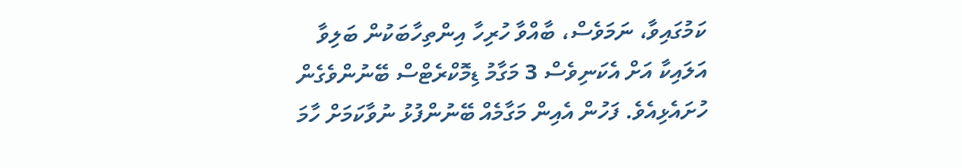ކަމުގައިވާ، ނަމަވެސް، ބާއްވާ ހުރިހާ އިންތިހާބަކުން ބަލިވާ އަލައިކާ އަށް އެކަނިވެސް 3 މަގާމު ޑިމޮކްރެޓްސް ބޭނުންވެގެން ހުށައެޅިއެވެ. ފަހުން އެއިން މަގާމެއް ބޭނުންފުޅު ނުވާކަމަށް ހާމަ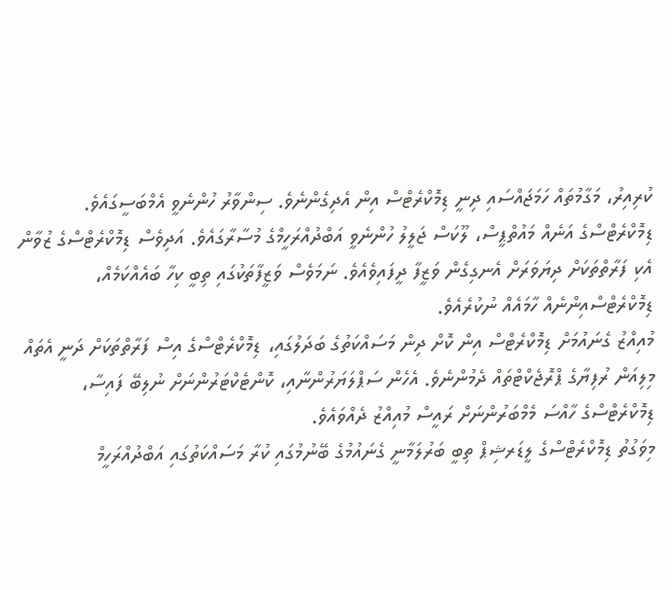ކުރިއިރު، މަގާމުތައް ހަމަޖައްސައި ދިނީ ޑިމޮކްރެޓްސް އިން އެދިގެންނެވެ. ސިންވާރު ހުންނެވީ އެމްބަސީގައެވެ. ޑިމޮކްރެޓްސްގެ އަނެއް މައުތްޕީސް، ލޫކަސް ޖަލީލު ހުންނެވީ އަބްދުއްރަހީމްގެ މުސާރާގައެވެ. އަދިވެސް ޑިމޮކްރެޓްސްގެ ޒުވާން އެކި ފަރާތްތަކަށް ދިޔަވަރަށް އެނގިގެން ވަޒީފާ ދީފައިވެއެވެ. ނަމަވެސް ވަޒީފާތަކުގައި ތިބީ ކިހާ ބައެއްކަމެއް، ޑިމޮކްރެޓްސްއިންނެއް ހާމައެއް ނުކުރެއެވެ.
މުއިއްޒު ގެނައުމަށް ޑިމޮކްރެޓްސް އިން ކޮށް ދިން މަސައްކަތުގެ ބަދަލުގައި، ޑިމޮކްރެޓްސްގެ އިސް ފަރާތްތަކަށް ދަނީ އެތައް މިލިއަން ރުފިޔާގެ ޕްރޮޖެކްޓްތައް ދެމުންނެވެ. އެހެން ސަޕްލަޔަރުންނާއި، ކޮންޓެކްޓަރުންނަށް ނުލިބޭ ފައިސާ، ޑިމޮކްރެޓްސްގެ ހާއްސަ މެމްބަރުންނަށް ރައީސް މުއިއްޒު ދެއްވައެވެ.
މިވަގުތު ޑިމޮކްރެޓްސްގެ ލީޑަރޝިޕް ތިބީ ބަރުލަމާނީ ގެނައުމުގެ ބޭނުމުގައި ކުރާ މަސައްކަތުގައި އަބްދުއްރަހީމް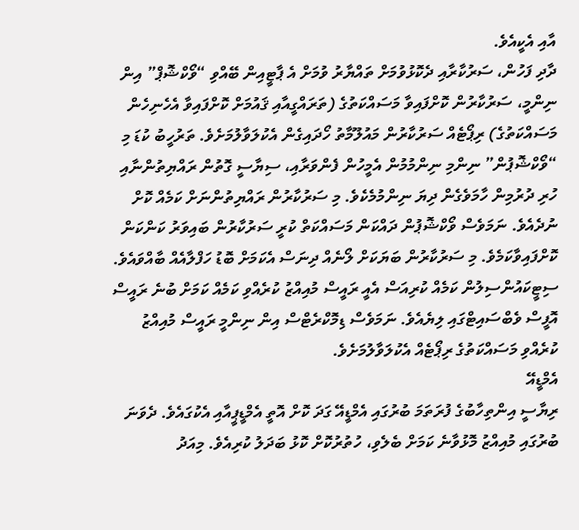އާއި އެކީއެވެ.
ދާދި ފަހުން، ސަރުކާރާއި ދެކޮޅުވުމަށް ތައްޔާރު ވުމަށް އެ ޕާޓީއިން ބޭއްވި “ވޯކްޝޮޕް” އިން ނިންމީ، ސަރުކާރުން ކޮށްފައިވާ މަސައްކަތުގެ (ތަރައްގީއާއި ޤައުމަށް ކޮށްފައިވާ އެހެނިހެން މަސައްކަތުގެ) ރިޕޯޓެއް ސަރުކާރުން މައުލޫމާތު ހޯދައިގެން އެކުލަވާލުމަށެވެ. ތަރުހީބު ކުޑަ މި “ވޯކްޝޮޕުން” ނިންމި ނިންމުމުން އެމީހުން ފެންވަރާއި، ސިޔާސީ ގޮތުން ރައްޔިތުންނާއި ހުރި ދުރުމިން ހާމަވެގެން ދިޔަ ނިންމުމެކެވެ. މި ސަރުކާރުން ރައްޔިތުންނަށް ކަމެއް ކޮށް ނުދެއެވެ. ނަމަވެސް ވޯކްޝޮޕުން ދައްކަން މަސައްކަތް ކުރީ ސަރުކާރުން ބައިވަރު ކަންކަން ކޮށްފައިވާކަމެވެ. މި ސަރުކާރުން ބަޔަކަށް ލޯނެއް ދިނަސް އެކަމަށް ބޮޑު ހަފްލާއެއް ބާއްވައެވެ. ސިޓީކައުންސިލުން ކަމެއް ކުރިއަސް އެއީ ރައީސް މުއިއްޒު ކުރެއްވި ކަމެއް ކަމަށް ބުނެ ރައީސް އޮފީސް ވެބްސައިޓްގައި ލިޔެއެވެ. ނަމަވެސް ޑިމޮކްރެޓްސް އިން ނިންމީ ރައީސް މުއިއްޒު ކުރެއްވި މަސައްކަތުގެ ރިޕޯޓެއް އެކުލަވާލުމަށެވެ.
އެމްޑީއޭ
ރިޔާސީ އިންތިހާބުގެ ފުރަތަމަ ބުރުގައި އެމްޑީއޭ ގަދަ ކޮށް އޮތީ އެމްޑީޕީއާއި އެކުގައެވެ. ދެވަނަ ބުރުގައި މުއިއްޒު މޮޅުވާނެ ކަމަށް ބެލެވި، ހުތުރުކޮށް ކޮޅު ބަދަލު ކުރިއެވެ. މިއަދު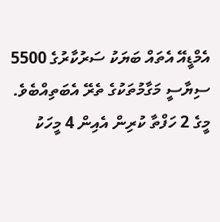އެމްޑީއޭ އެތައް ބަޔަކު ސަރުކާރުގެ 5500 ސިޔާސީ މަގާމުތަކުގެ ތެރޭ އެބަތިއްބެވެ. މީގެ 2 ހަފްތާ ކުރިން އެއިން 4 މީހަކު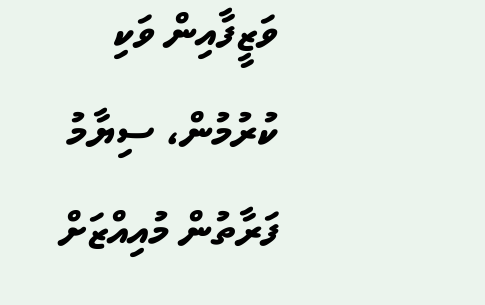ވަޒީފާއިން ވަކި ކުރުމުން، ސިޔާމު ފަރާތުން މުއިއްޒަށް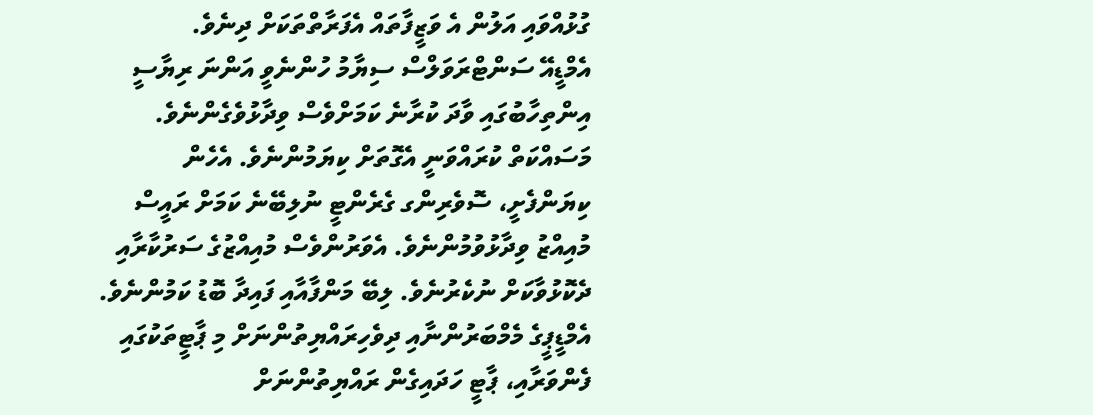ގުޅުއްވައި އަލުން އެ ވަޒީފާތައް އެފަރާތްތަކަށް ދިނެވެ.
އެމްޑީއޭ ސަންޓްރަވަލްސް ސިޔާމު ހުންނެވީ އަންނަ ރިޔާސީ އިންތިހާބުގައި ވާދަ ކުރާނެ ކަމަށްވެސް ވިދާޅުވެގެންނެވެ. މަސައްކަތް ކުރައްވަނީ އެގޮތަށް ކިޔަމުންނެވެ. އެހެން ކިޔަންފެށީ، ސޮވެރިންގ ގެރެންޓީ ނުލިބޭނެ ކަމަށް ރައީސް މުއިއްޒު ވިދާޅުވުމުންނެވެ. އެވަރުންވެސް މުއިއްޒުގެ ސަރުކާރާއި ދެކޮޅުވާކަށް ނުކެރުނެވެ. ލިބޭ މަންފާއާއި ފައިދާ ބޮޑު ކަމުންނެވެ.
އެމްޑީޕީގެ މެމްބަރުންނާއި ދިވެހިރައްޔިތުންނަށް މި ޕާޓީތަކުގައި ފެންވަރާއި، ޕާޓީ ހަދައިގެން ރައްޔިތުންނަށް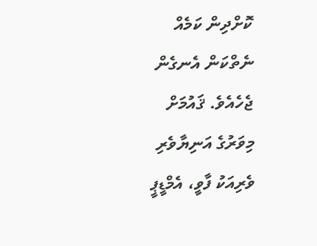ކޮށްދިން ކަމެއް ނެތްކަން އެނގެން ޖެހެއެވެ. ޤައުމަށް މިވަރުގެ އަނިޔާވެރި ވެރިއަކު ފާވީ، އެމްޑީޕީ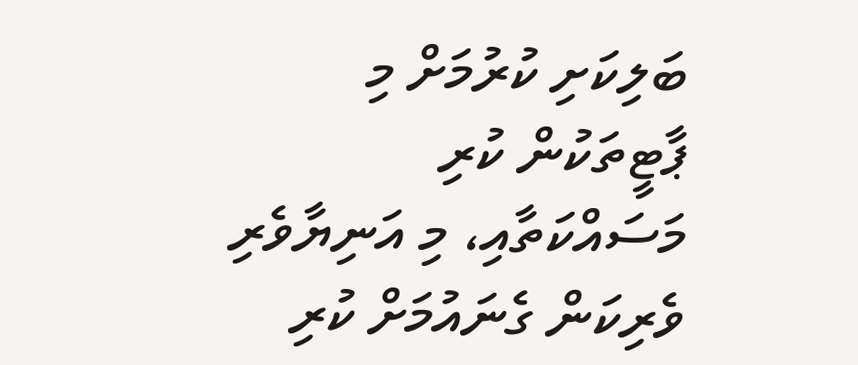ބަލިކަށި ކުރުމަށް މި ޕާޓީތަކުން ކުރި މަސައްކަތާއި، މި އަނިޔާވެރި ވެރިކަން ގެނައުމަށް ކުރި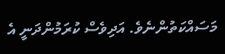މަސައްކަތުންނެވެ. އަދިވެސް ކުރަމުންދަނީ އެ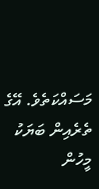މަސައްކަތެވެ. އޭގެ ތެރެއިން ބަޔަކު މީހުން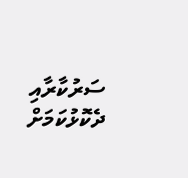ސަރުކާރާއި ދެކޮޅުކަމަށް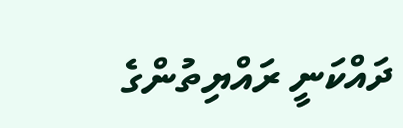ދައްކަނީ ރައްޔިތުންގެ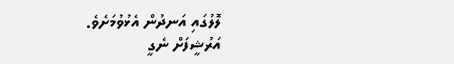ލޮލުގައި އަނދުން އެޅުވުމަށެވެ.
އަރުޝީފަށް ނެގީ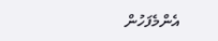އެންމެފަހުން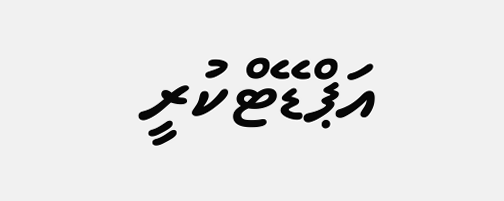އަޕްޑޭޓްކުރީ